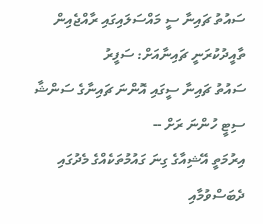ސައުތު ޗައިނާ ސީ މައްސަލައިގައި ރާއްޖެއިން ތާއީދުކުރަނީ ޗައިނާއަށް: ސަފީރު
ސައުތު ޗައިނާ ސީގައި އޮންނަ ޗައިނާގެ ސަންޝާ ސިޓީ ހުންނަ ރަށް --
އިރުމަތީ އޭޝިއާގެ ގިނަ ގައުމުތަކެއްގެ މެދުގައި ދެބަސްވުމާއި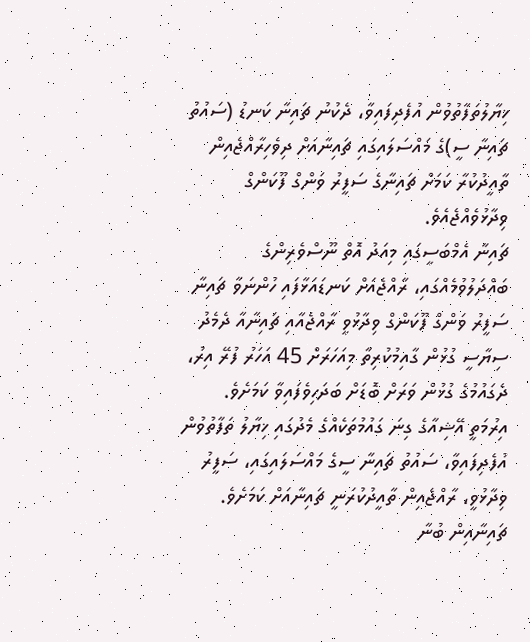ޚިޔާލުތަފާތުވުން އުފެދިފައިވާ، ދެކުނު ޗައިނާ ކަނޑު (ސައުތު ޗައިނާ ސީ)ގެ މައްސަލައިގައި ޗައިނާއަށް ދިވެހިރާއްޖެއިން ތާއީދުކުރާ ކަމަށް ޗައިނާގެ ސަފީރު ވަންގް ފޫކަންގް ވިދާޅުވެއްޖެއެވެ.
ޗައިނާ އެމްބަސީގައި މިއަދު އޮތް ނޫސްވެރިންގެ ބައްދަލުވުމެއްގައި، ރާއްޖެއަށް ކަނޑައަޅާފައި ހުންނަވާ ޗައިނާ ސަފީރު ވަންގް ފޫކަންގް ވިދާޅުވީ ރާއްޖެއާއި ޗައިނާއާ ދެމެދު ސިޔާސީ ގުޅުން ގާއިމުކުރިތާ މިއަހަރަށް 45 އަހަރު ފުރޭ އިރު، ދެގައުމުގެ ގުޅުން ވަރަށް ބޮޑަށް ބަދަހިވެފައިވާ ކަމަށެވެ.
އިރުމަތީ އޭޝިއާގެ ގިނަ ގައުމުތަކެއްގެ މެދުގައި ޚިޔާލު ތަފާތުވުން އުފެދިފައިވާ، ސައުތު ޗައިނާ ސީގެ މައްސަލައިގައި، ސަފީރު ވިދާޅުވީ، ރާއްޖެއިން ތާއީދުކުރަނީ ޗައިނާއަށް ކަމަށެވެ.
ޗައިނާއިން ބުނާ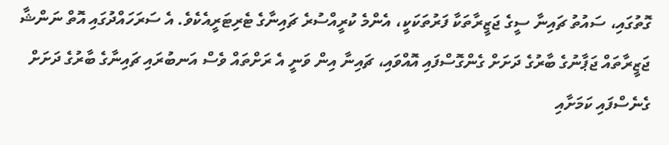ގޮތުގައި، ސައުތު ޗައިނާ ސީގެ ޖަޒީރާތަކާ ފަރުތަކަކީ، އެންމެ ކުރީއްސުރެ ޗައިނާގެ ޓެރިޓަރީއެކެވެ. އެ ސަރަހައްދުގައި އޮތް ނަންޝާ ޖަޒީރާތައް ޖަޕާނުގެ ބާރުގެ ދަށަށް ގެންގޮސްފައި އޮއްވައި، ޗައިނާ އިން ވަނީ އެ ރަށްތައް ވެސް އަނބުރައި ޗައިނާގެ ބާރުގެ ދަށަށް ގެނެސްފައި ކަމަށާއި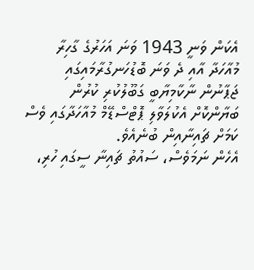އެކަން ވަނީ 1943 ވަނަ އަހަރުގެ ގާހިރާ މުއާހަދާ އާއި ދެ ވަނަ ބޮޑުހަނގުރާމައިގައި ޖަޕާނުން ނާކާމިޔާބީ ގަބޫލުކުރި ކުރުން ބަޔާންކޮށް އެކުލަވާލި ޕޮޓްސްޑޭމް މުއާހަދާގައި ވެސް ކަމަށް ޗައިނާއިން ބުނެއެވެ.
އެހެން ނަމަވެސް، ސައުތު ޗައިނާ ސީގައި ހުރި،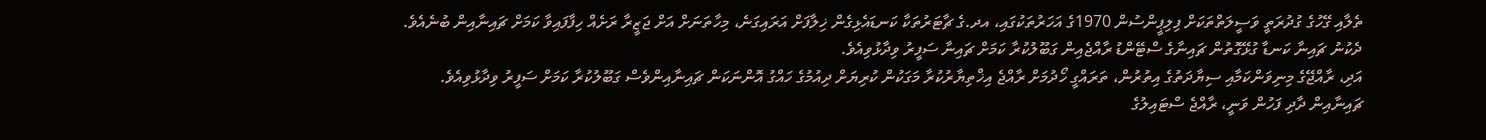ތެލާއި ގޭހުގެ ގުދުރަތީ ވަސީލަތްތަކަށް ފިލިޕީންސުން 1970ގެ އަހަރުތަކުގައި، އދ.ގެ ޗާޓަރުތަކާ ކަނޑައެޅިގެން ޚިލާފަށް އަރައިގަނެ، މިހާތަނަށް އަށް ޖަޒީރާ ރަށެއް ހިފާފައިވާ ކަމަށް ޗައިނާއިން ބުނެއެވެ.
ދެކުނު ޗައިނާ ކަނޑާ ގުޅޭގޮތުން ޗައިނާގެ ސްޓޭންޑު ރާއްޖެއިން ގަބޫލުކުރާ ކަމަށް ޗައިނާ ސަފީރު ވިދާޅުވިއެވެ.
އަދި، ރާއްޖޭގެ މިނިވަންކަމާއި ސިޔާދަތުގެ އިތުރުން، ތަރައްގީ ހޯދުމަށް ރާއްޖެ އިޚްތިޔާރުކުރާ މަގަކުން ކުރިޔަށް ދިއުމުގެ ހައްގު އޮންނަކަން ޗައިނާއިންވެސް ގަބޫލުކުރާ ކަމަށް ސަފީރު ވިދާޅުވިއެވެ.
ޗައިނާއިން ދާދި ފަހުން ވަނީ، ރާއްޖެ ސްޓައިލުގެ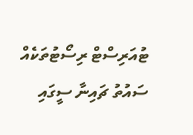ޓުއަރިސްޓް ރިސޯޓުތަކެއް ސައުތު ޗައިނާ ސީގައި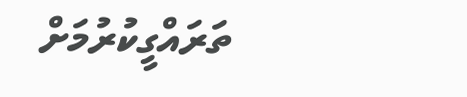ތަރައްގީކުރުމަށް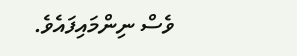ވެސް ނިންމައިފައެވެ.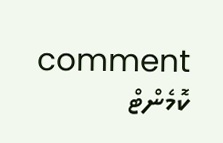comment ކޮމެންޓް